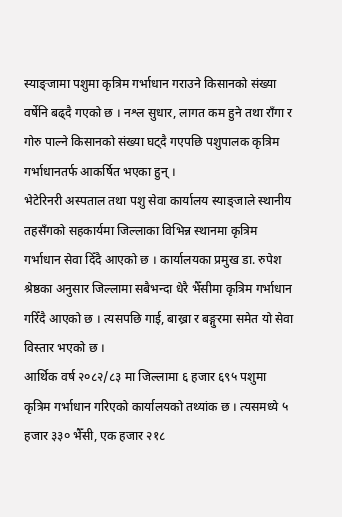स्याङ्जामा पशुमा कृत्रिम गर्भाधान गराउने किसानको संख्या वर्षेनि बढ्दै गएको छ । नश्ल सुधार, लागत कम हुने तथा राँगा र गोरु पाल्ने किसानको संख्या घट्दै गएपछि पशुपालक कृत्रिम गर्भाधानतर्फ आकर्षित भएका हुन् ।
भेटेरिनरी अस्पताल तथा पशु सेवा कार्यालय स्याङ्जाले स्थानीय तहसँगको सहकार्यमा जिल्लाका विभिन्न स्थानमा कृत्रिम गर्भाधान सेवा दिँदै आएको छ । कार्यालयका प्रमुख डा. रुपेश श्रेष्ठका अनुसार जिल्लामा सबैभन्दा धेरै भैँसीमा कृत्रिम गर्भाधान गरिँदै आएको छ । त्यसपछि गाई, बाख्रा र बङ्गुरमा समेत यो सेवा विस्तार भएको छ ।
आर्थिक वर्ष २०८२/८३ मा जिल्लामा ६ हजार ६९५ पशुमा कृत्रिम गर्भाधान गरिएको कार्यालयको तथ्यांक छ । त्यसमध्ये ५ हजार ३३० भैँसी, एक हजार २१८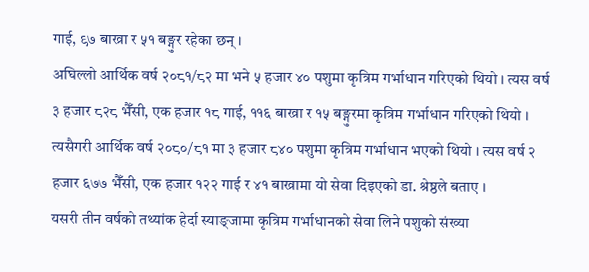गाई, ९७ बाख्रा र ५१ बङ्गुर रहेका छन् ।
अघिल्लो आर्थिक वर्ष २०८१/८२ मा भने ५ हजार ४० पशुमा कृत्रिम गर्भाधान गरिएको थियो । त्यस वर्ष ३ हजार ८२८ भैँसी, एक हजार १८ गाई, ११६ बाख्रा र १५ बङ्गुरमा कृत्रिम गर्भाधान गरिएको थियो ।
त्यसैगरी आर्थिक वर्ष २०८०/८१ मा ३ हजार ८४० पशुमा कृत्रिम गर्भाधान भएको थियो । त्यस वर्ष २ हजार ६७७ भैँसी, एक हजार १२२ गाई र ४१ बाख्रामा यो सेवा दिइएको डा. श्रेष्ठले बताए ।
यसरी तीन वर्षको तथ्यांक हेर्दा स्याङ्जामा कृत्रिम गर्भाधानको सेवा लिने पशुको संख्या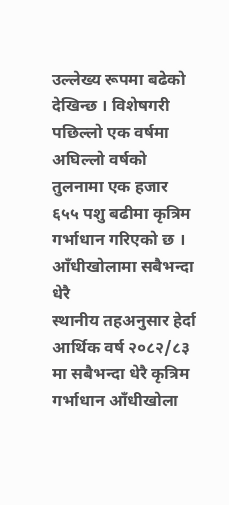उल्लेख्य रूपमा बढेको देखिन्छ । विशेषगरी पछिल्लो एक वर्षमा अघिल्लो वर्षको तुलनामा एक हजार ६५५ पशु बढीमा कृत्रिम गर्भाधान गरिएको छ ।
आँधीखोलामा सबैभन्दा धेरै
स्थानीय तहअनुसार हेर्दा आर्थिक वर्ष २०८२/८३ मा सबैभन्दा धेरै कृत्रिम गर्भाधान आँधीखोला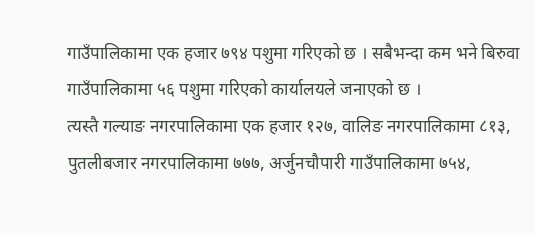गाउँपालिकामा एक हजार ७९४ पशुमा गरिएको छ । सबैभन्दा कम भने बिरुवा गाउँपालिकामा ५६ पशुमा गरिएको कार्यालयले जनाएको छ ।
त्यस्तै गल्याङ नगरपालिकामा एक हजार १२७, वालिङ नगरपालिकामा ८१३, पुतलीबजार नगरपालिकामा ७७७, अर्जुनचौपारी गाउँपालिकामा ७५४,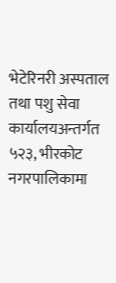भेटेरिनरी अस्पताल तथा पशु सेवा कार्यालयअन्तर्गत ५२३, भीरकोट नगरपालिकामा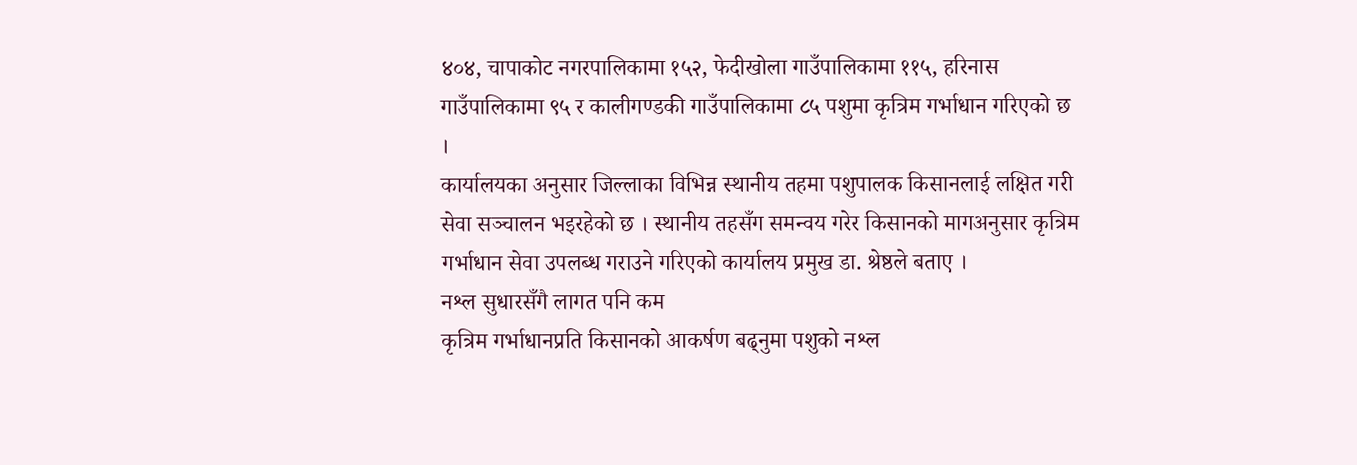४०४, चापाकोट नगरपालिकामा १५२, फेदीखोला गाउँपालिकामा ११५, हरिनास गाउँपालिकामा ९५ र कालीगण्डकी गाउँपालिकामा ८५ पशुमा कृत्रिम गर्भाधान गरिएको छ ।
कार्यालयका अनुसार जिल्लाका विभिन्न स्थानीय तहमा पशुपालक किसानलाई लक्षित गरी सेवा सञ्चालन भइरहेको छ । स्थानीय तहसँग समन्वय गरेर किसानको मागअनुसार कृत्रिम गर्भाधान सेवा उपलब्ध गराउने गरिएको कार्यालय प्रमुख डा. श्रेष्ठले बताए ।
नश्ल सुधारसँगै लागत पनि कम
कृत्रिम गर्भाधानप्रति किसानको आकर्षण बढ्नुमा पशुको नश्ल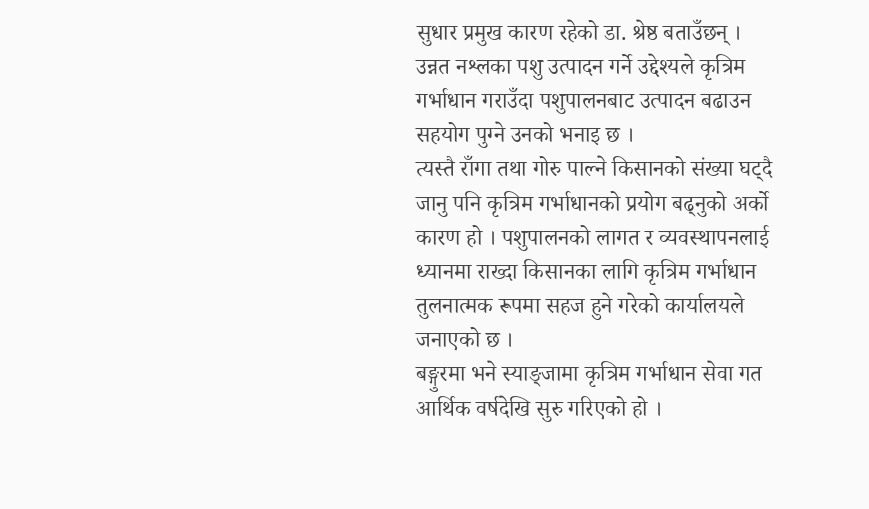सुधार प्रमुख कारण रहेको डा. श्रेष्ठ बताउँछन् । उन्नत नश्लका पशु उत्पादन गर्ने उद्देश्यले कृत्रिम गर्भाधान गराउँदा पशुपालनबाट उत्पादन बढाउन सहयोग पुग्ने उनको भनाइ छ ।
त्यस्तै राँगा तथा गोरु पाल्ने किसानको संख्या घट्दै जानु पनि कृत्रिम गर्भाधानको प्रयोग बढ्नुको अर्को कारण हो । पशुपालनको लागत र व्यवस्थापनलाई ध्यानमा राख्दा किसानका लागि कृत्रिम गर्भाधान तुलनात्मक रूपमा सहज हुने गरेको कार्यालयले जनाएको छ ।
बङ्गुरमा भने स्याङ्जामा कृत्रिम गर्भाधान सेवा गत आर्थिक वर्षदेखि सुरु गरिएको हो ।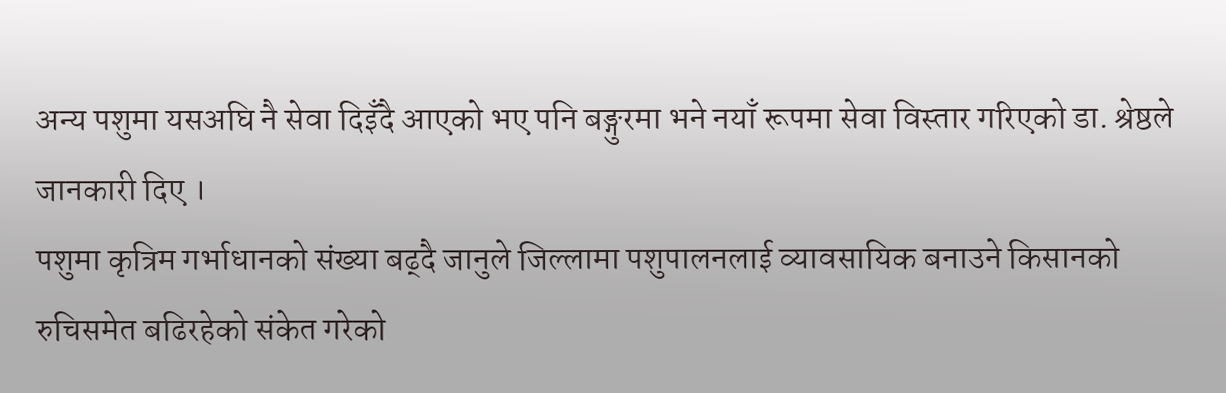अन्य पशुमा यसअघि नै सेवा दिइँदै आएको भए पनि बङ्गुरमा भने नयाँ रूपमा सेवा विस्तार गरिएको डा. श्रेष्ठले जानकारी दिए ।
पशुमा कृत्रिम गर्भाधानको संख्या बढ्दै जानुले जिल्लामा पशुपालनलाई व्यावसायिक बनाउने किसानको रुचिसमेत बढिरहेको संकेत गरेको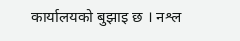कार्यालयको बुझाइ छ । नश्ल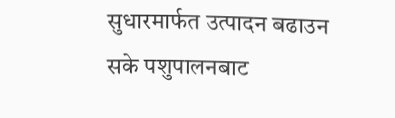सुधारमार्फत उत्पादन बढाउन सके पशुपालनबाट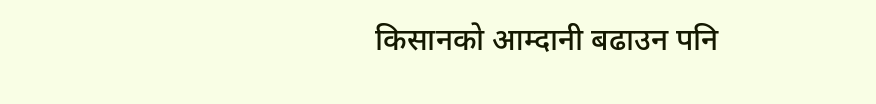किसानको आम्दानी बढाउन पनि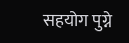सहयोग पुग्ने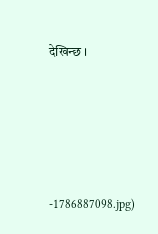देखिन्छ ।





-1786887098.jpg)